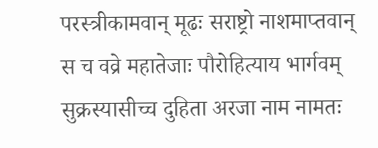परस्त्रीकामवान् मूढः सराष्ट्रो नाशमाप्तवान्
स च वव्रे महातेजाः पौरोहित्याय भार्गवम्
सुक्रस्यासीच्च दुहिता अरजा नाम नामतः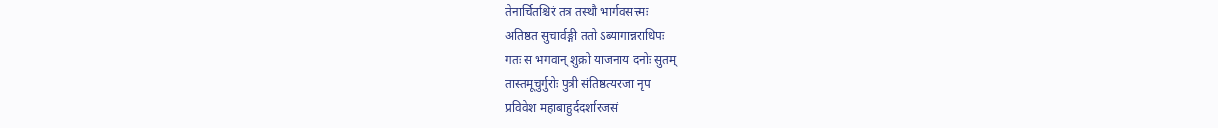तेनार्चितश्चिरं तत्र तस्थौ भार्गवसत्त्मः
अतिष्ठत सुचार्वङ्गी ततो ऽब्यागान्नराधिपः
गतः स भगवान् शुक्रो याजनाय दनोः सुतम्
तास्तमूचुर्गुरोः पुत्री संतिष्ठत्यरजा नृप
प्रविवेश महाबाहुर्ददर्शारजसं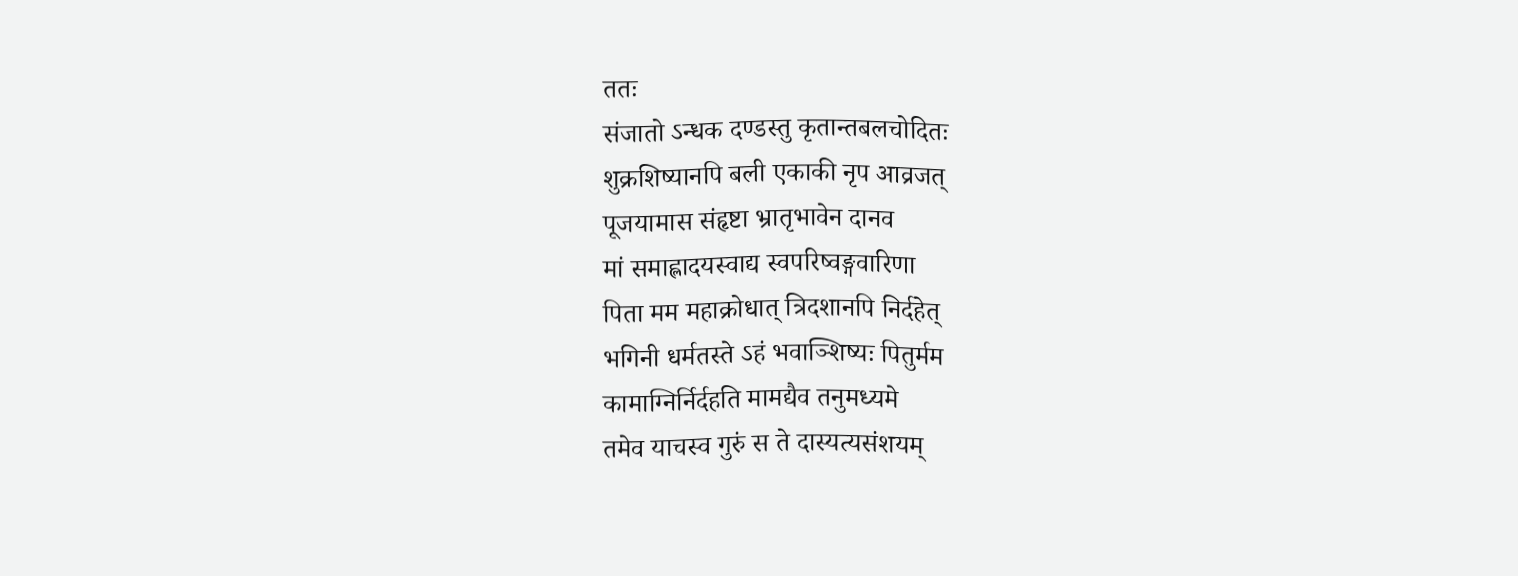ततः
संजातो ऽन्धक दण्डस्तु कृतान्तबलचोदितः
शुक्रशिष्यानपि बली एकाकी नृप आव्रजत्
पूजयामास संहृष्टा भ्रातृभावेन दानव
मां समाह्लादयस्वाद्य स्वपरिष्वङ्गवारिणा
पिता मम महाक्रोधात् त्रिदशानपि निर्दहेत्
भगिनी धर्मतस्ते ऽहं भवाञ्शिष्यः पितुर्मम
कामाग्निर्निर्दहति मामद्यैव तनुमध्यमे
तमेव याचस्व गुरुं स ते दास्यत्यसंशयम्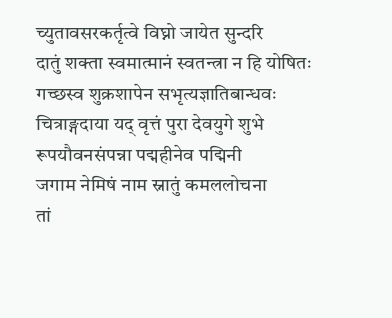च्युतावसरकर्तृत्वे विघ्नो जायेत सुन्दरि
दातुं शक्ता स्वमात्मानं स्वतन्त्रा न हि योषितः
गच्छस्व शुक्रशापेन सभृत्यज्ञातिबान्धवः
चित्राङ्गदाया यद् वृत्तं पुरा देवयुगे शुभे
रूपयौवनसंपन्ना पद्महीनेव पद्मिनी
जगाम नेमिषं नाम स्नातुं कमललोचना
तां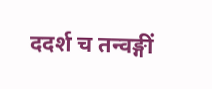ददर्श च तन्वङ्गीं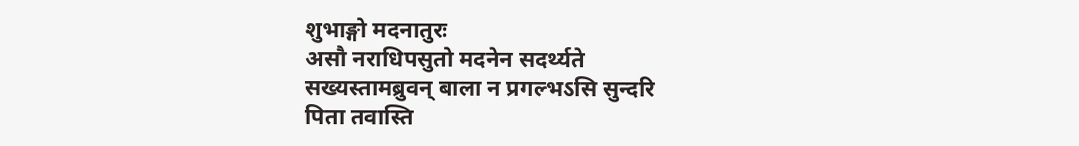शुभाङ्गो मदनातुरः
असौ नराधिपसुतो मदनेन सदर्थ्यते
सख्यस्तामब्रुवन् बाला न प्रगल्भऽसि सुन्दरि
पिता तवास्ति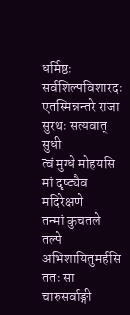धर्मिष्ठः सर्वशिल्पविशारदः
एतस्मिन्नन्तरे राजा सुरथः सत्यवात् सुधी
त्वं मुग्धे मोहयसि मां दृष्ट्यैव मदिरेक्षणे
तन्मां कुचतले तल्पे अभिशायितुमर्हसि
ततः सा चारुसर्वाङ्गी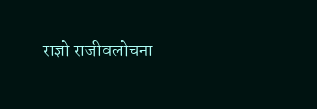राज्ञो राजीवलोचना